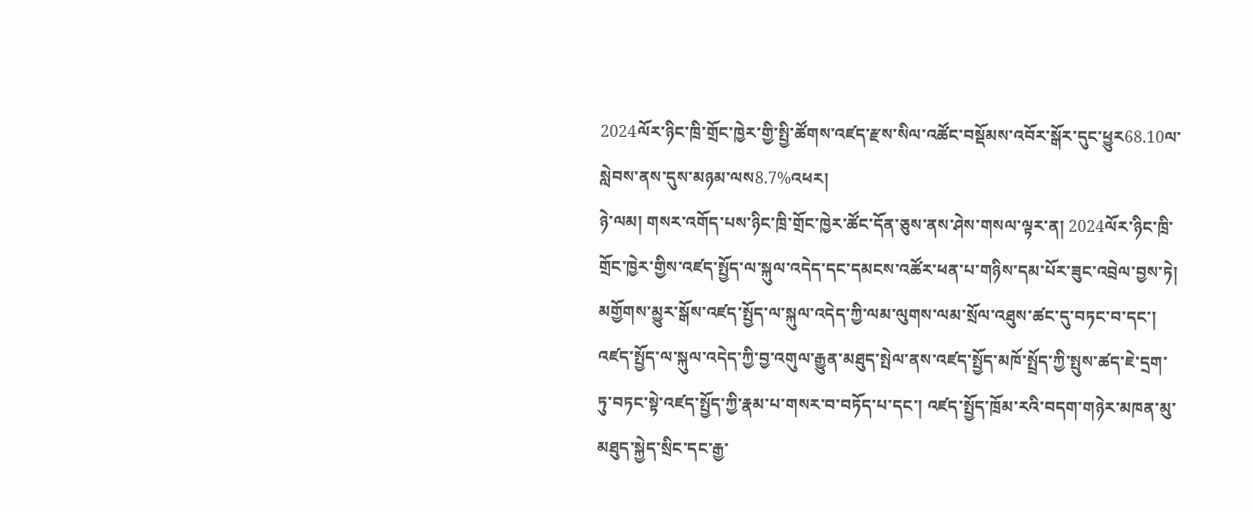2024ལོར་ཉིང་ཁྲི་གྲོང་ཁྱེར་གྱི་སྤྱི་ཚོགས་འཛད་རྫས་སིལ་འཚོང་བསྡོམས་འབོར་སྒོར་དུང་ཕྱུར68.10ལ་སླེབས་ནས་དུས་མཉམ་ལས8.7%འཕར།
ཉེ་ལམ། གསར་འགོད་པས་ཉིང་ཁྲི་གྲོང་ཁྱེར་ཚོང་དོན་ཅུས་ནས་ཤེས་གསལ་ལྟར་ན། 2024ལོར་ཉིང་ཁྲི་གྲོང་ཁྱེར་གྱིས་འཛད་སྤྱོད་ལ་སྐུལ་འདེད་དང་དམངས་འཚོར་ཕན་པ་གཉིས་དམ་པོར་ཟུང་འབྲེལ་བྱས་ཏེ། མགྱོགས་མྱུར་སྒོས་འཛད་སྤྱོད་ལ་སྐུལ་འདེད་ཀྱི་ལམ་ལུགས་ལམ་སྲོལ་འཐུས་ཚང་དུ་བཏང་བ་དང་། འཛད་སྤྱོད་ལ་སྐུལ་འདེད་ཀྱི་བྱ་འགུལ་རྒྱུན་མཐུད་སྤེལ་ནས་འཛད་སྤྱོད་མཁོ་སྤྲོད་ཀྱི་སྤུས་ཚད་ཇེ་དྲག་ཏུ་བཏང་སྟེ་འཛད་སྤྱོད་ཀྱི་རྣམ་པ་གསར་བ་བཏོད་པ་དང་། འཛད་སྤྱོད་ཁྲོམ་རའི་བདག་གཉེར་མཁན་མུ་མཐུད་སྐྱེད་སྲིང་དང་རྒྱ་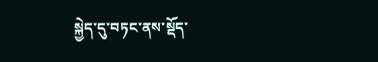སྐྱེད་དུ་བཏང་ནས་སྡོད་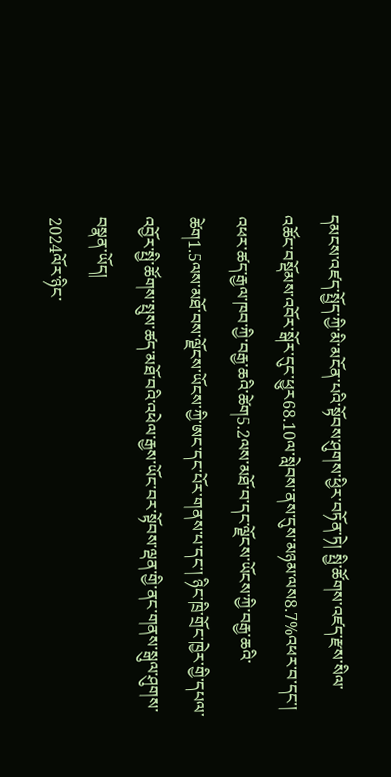དམངས་འཛད་སྤྱོད་ཀྱི་མི་མངོན་པའི་སྟོབས་ཤུགས་ཕྱིར་བཏོན་ཏེ། སྤྱི་ཚོགས་འཛད་རྫས་སིལ་འཚོང་བསྡོམས་འབོར་སྒོར་དུང་ཕྱུར68.10ལ་སླེབས་ནས་དུས་མཉམ་ལས8.7%འཕར་བ་དང་། འཕར་ཚད་རྒྱལ་ཁབ་ཀྱི་བརྒྱ་ཆའི་ཚེག5.2ལས་མཐོ་བ་དང་ལྗོངས་ཡོངས་ཀྱི་བརྒྱ་ཆའི་ཚེག1.5ལས་མཐོ་བས་ལྗོངས་ཡོངས་ཀྱི་ཨང་དང་པོར་གནས་པ་དང་། ཉིང་ཁྲི་གྲོང་ཁྱེར་གྱི་དཔལ་འབྱོར་སྤྱི་ཚོགས་སྤུས་ཚད་མཐོ་བའི་འཕེལ་རྒྱས་ཡོང་བར་སྟོབས་ལྡན་གྱི་ནང་གནས་སྒུལ་ཤུགས་བསྣན་ཡོད།
2024ལོར་ཉིང་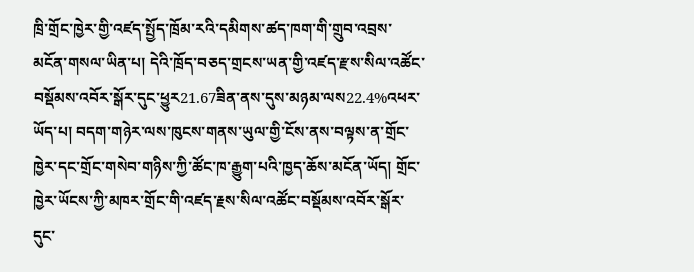ཁྲི་གྲོང་ཁྱེར་གྱི་འཛད་སྤྱོད་ཁྲོམ་རའི་དམིགས་ཚད་ཁག་གི་གྲུབ་འབྲས་མངོན་གསལ་ཡིན་པ། དེའི་ཁྲོད་བཅད་གྲངས་ཡན་གྱི་འཛད་རྫས་སིལ་འཚོང་བསྡོམས་འབོར་སྒོར་དུང་ཕྱུར21.67ཟིན་ནས་དུས་མཉམ་ལས22.4%འཕར་ཡོད་པ། བདག་གཉེར་ལས་ཁུངས་གནས་ཡུལ་གྱི་ངོས་ནས་བལྟས་ན་གྲོང་ཁྱེར་དང་གྲོང་གསེབ་གཉིས་ཀྱི་ཚོང་ཁ་རྒྱུག་པའི་ཁྱད་ཆོས་མངོན་ཡོད། གྲོང་ཁྱེར་ཡོངས་ཀྱི་མཁར་གྲོང་གི་འཛད་རྗས་སིལ་འཚོང་བསྡོམས་འབོར་སྒོར་དུང་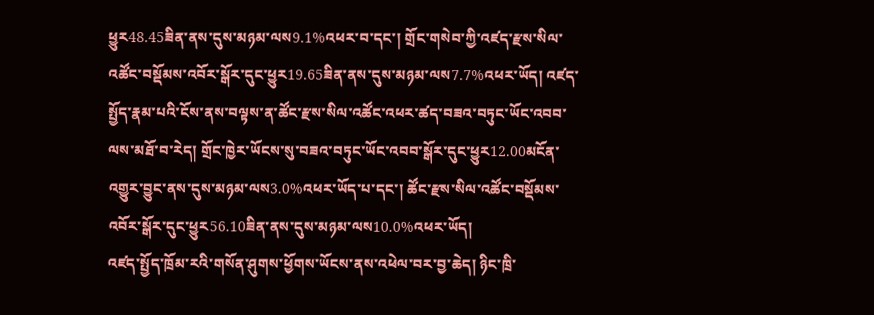ཕྱུར48.45ཟིན་ནས་དུས་མཉམ་ལས9.1%འཕར་བ་དང་། གྲོང་གསེབ་ཀྱི་འཛད་རྫས་སིལ་འཚོང་བསྡོམས་འབོར་སྒོར་དུང་ཕྱུར19.65ཟིན་ནས་དུས་མཉམ་ལས7.7%འཕར་ཡོད། འཛད་སྤྱོད་རྣམ་པའི་ངོས་ནས་བལྟས་ན་ཚོང་རྫས་སིལ་འཚོང་འཕར་ཚད་བཟའ་བཏུང་ཡོང་འབབ་ལས་མཐོ་བ་རེད། གྲོང་ཁྱེར་ཡོངས་སུ་བཟའ་བཏུང་ཡོང་འབབ་སྒོར་དུང་ཕྱུར12.00མངོན་འགྱུར་བྱུང་ནས་དུས་མཉམ་ལས3.0%འཕར་ཡོད་པ་དང་། ཚོང་རྫས་སིལ་འཚོང་བསྡོམས་འབོར་སྒོར་དུང་ཕྱུར56.10ཟིན་ནས་དུས་མཉམ་ལས10.0%འཕར་ཡོད།
འཛད་སྤྱོད་ཁྲོམ་རའི་གསོན་ཤུགས་ཕྱོགས་ཡོངས་ནས་འཕེལ་བར་བྱ་ཆེད། ཉིང་ཁྲི་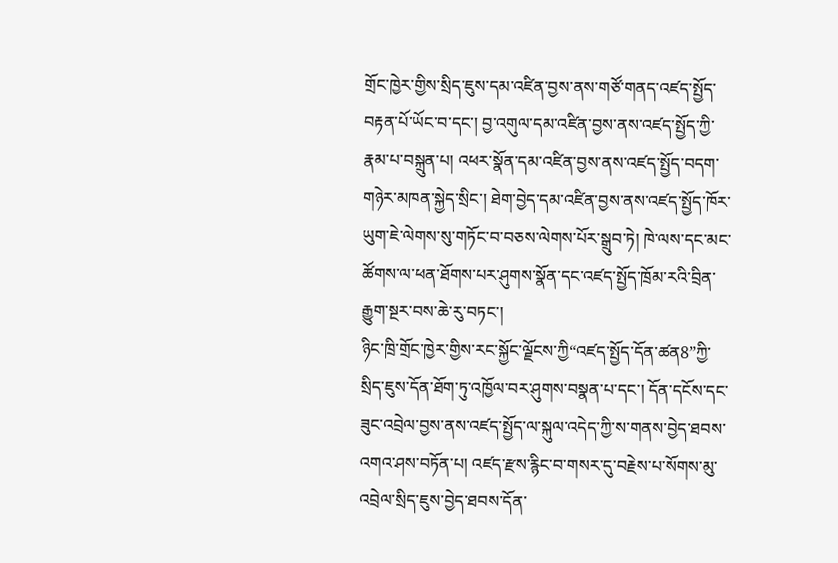གྲོང་ཁྱེར་གྱིས་སྲིད་ཇུས་དམ་འཛིན་བྱས་ནས་གཙོ་གནད་འཛད་སྤྱོད་བརྟན་པོ་ཡོང་བ་དང་། བྱ་འགུལ་དམ་འཛིན་བྱས་ནས་འཛད་སྤྱོད་ཀྱི་རྣམ་པ་བསྐྲུན་པ། འཕར་སྣོན་དམ་འཛིན་བྱས་ནས་འཛད་སྤྱོད་བདག་གཉེར་མཁན་སྐྱེད་སྲིང་། ཐེག་བྱེད་དམ་འཛིན་བྱས་ནས་འཛད་སྤྱོད་ཁོར་ཡུག་ཇེ་ལེགས་སུ་གཏོང་བ་བཅས་ལེགས་པོར་སྒྲུབ་ཏེ། ཁེ་ལས་དང་མང་ཚོགས་ལ་ཕན་ཐོགས་པར་ཤུགས་སྣོན་དང་འཛད་སྤྱོད་ཁྲོམ་རའི་བྲིན་རྒྱུག་སྔར་བས་ཆེ་རུ་བཏང་།
ཉིང་ཁྲི་གྲོང་ཁྱེར་གྱིས་རང་སྐྱོང་ལྗོངས་ཀྱི“འཛད་སྤྱོད་དོན་ཚན8”ཀྱི་སྲིད་ཇུས་དོན་ཐོག་ཏུ་འཁྱོལ་བར་ཤུགས་བསྣན་པ་དང་། དོན་དངོས་དང་ཟུང་འབྲེལ་བྱས་ནས་འཛད་སྤྱོད་ལ་སྐུལ་འདེད་ཀྱི་ས་གནས་བྱེད་ཐབས་འགའ་ཤས་བཏོན་པ། འཛད་རྫས་རྙིང་བ་གསར་དུ་བརྗེས་པ་སོགས་མུ་འབྲེལ་སྲིད་ཇུས་བྱེད་ཐབས་དོན་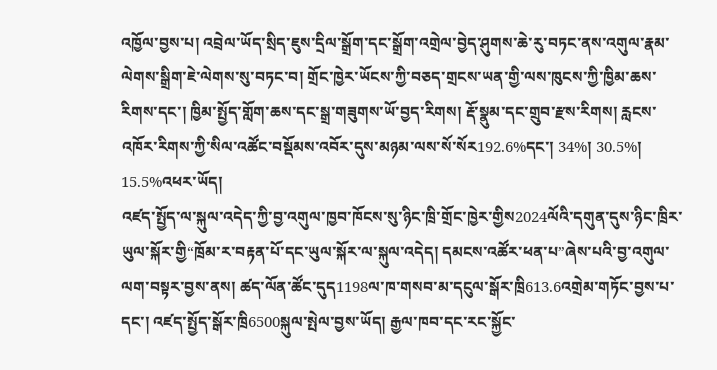འཁྱོལ་བྱས་པ། འབྲེལ་ཡོད་སྲིད་ཇུས་དྲིལ་སྒྲོག་དང་སྒྲོག་འགྲེལ་བྱེད་ཤུགས་ཆེ་རུ་བཏང་ནས་འགུལ་རྣམ་ལེགས་སྒྲིག་ཇེ་ལེགས་སུ་བཏང་བ། གྲོང་ཁྱེར་ཡོངས་ཀྱི་བཅད་གྲངས་ཡན་གྱི་ལས་ཁུངས་ཀྱི་ཁྱིམ་ཆས་རིགས་དང་། ཁྱིམ་སྤྱོད་གློག་ཆས་དང་སྒྲ་གཟུགས་ཡོ་བྱད་རིགས། རྡོ་སྣུམ་དང་གྲུབ་རྫས་རིགས། རླངས་འཁོར་རིགས་ཀྱི་སིལ་འཚོང་བསྡོམས་འབོར་དུས་མཉམ་ལས་སོ་སོར192.6%དང་། 34%། 30.5%། 15.5%འཕར་ཡོད།
འཛད་སྤྱོད་ལ་སྐུལ་འདེད་ཀྱི་བྱ་འགུལ་ཁྱབ་ཁོངས་སུ་ཉིང་ཁྲི་གྲོང་ཁྱེར་གྱིས2024ལོའི་དགུན་དུས་ཉིང་ཁྲིར་ཡུལ་སྐོར་གྱི“ཁྲོམ་ར་བརྟན་པོ་དང་ཡུལ་སྐོར་ལ་སྐུལ་འདེད། དམངས་འཚོར་ཕན་པ”ཞེས་པའི་བྱ་འགུལ་ལག་བསྟར་བྱས་ནས། ཚད་ལོན་ཚོང་དུད1198ལ་ཁ་གསབ་མ་དངུལ་སྒོར་ཁྲི613.6འགྲེམ་གཏོང་བྱས་པ་དང་། འཛད་སྤྱོད་སྒོར་ཁྲི6500སྐུལ་སྤེལ་བྱས་ཡོད། རྒྱལ་ཁབ་དང་རང་སྐྱོང་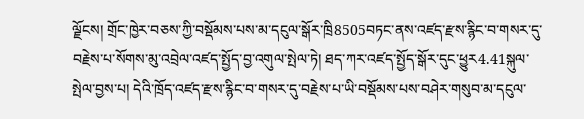ལྗོངས། གྲོང་ཁྱེར་བཅས་ཀྱི་བསྡོམས་པས་མ་དངུལ་སྒོར་ཁྲི8505བཏང་ནས་འཛད་རྫས་རྙིང་བ་གསར་དུ་བརྗེས་པ་སོགས་མུ་འབྲེལ་འཛད་སྤྱོད་བྱ་འགུལ་སྤེལ་ཏེ། ཐད་ཀར་འཛད་སྤྱོད་སྒོར་དུང་ཕྱུར4.41སྐུལ་སྤེལ་བྱས་པ། དེའི་ཁྲོད་འཛད་རྫས་རྙིང་བ་གསར་དུ་བརྗེས་པ་ཡི་བསྡོམས་པས་བཤེར་གསུབ་མ་དངུལ་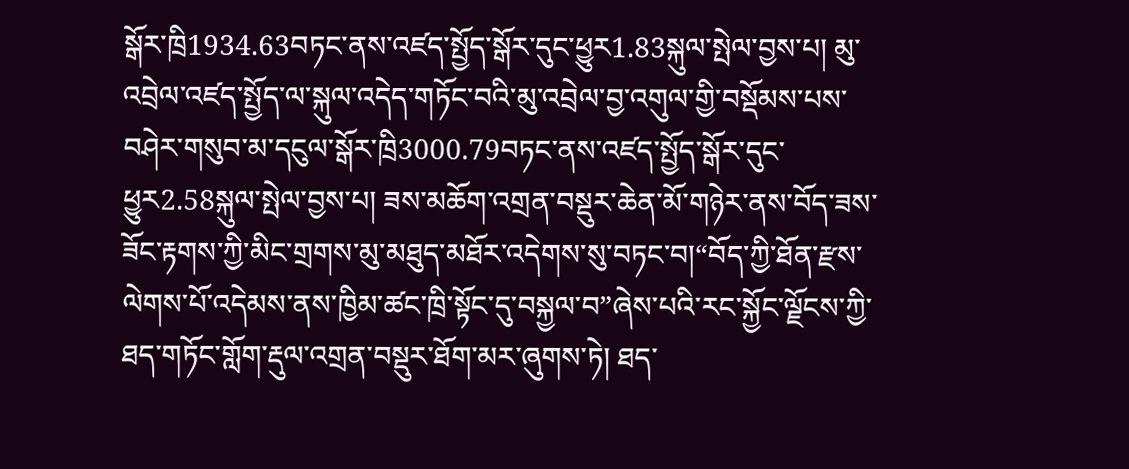སྒོར་ཁྲི1934.63བཏང་ནས་འཛད་སྤྱོད་སྒོར་དུང་ཕྱུར1.83སྐུལ་སྤེལ་བྱས་པ། མུ་འབྲེལ་འཛད་སྤྱོད་ལ་སྐུལ་འདེད་གཏོང་བའི་མུ་འབྲེལ་བྱ་འགུལ་གྱི་བསྡོམས་པས་བཤེར་གསུབ་མ་དངུལ་སྒོར་ཁྲི3000.79བཏང་ནས་འཛད་སྤྱོད་སྒོར་དུང་ཕྱུར2.58སྐུལ་སྤེལ་བྱས་པ། ཟས་མཆོག་འགྲན་བསྡུར་ཆེན་མོ་གཉེར་ནས་བོད་ཟས་ཟོང་རྟགས་ཀྱི་མིང་གྲགས་མུ་མཐུད་མཐོར་འདེགས་སུ་བཏང་བ།“བོད་ཀྱི་ཐོན་རྫས་ལེགས་པོ་འདེམས་ནས་ཁྱིམ་ཚང་ཁྲི་སྟོང་དུ་བསྐྱལ་བ”ཞེས་པའི་རང་སྐྱོང་ལྗོངས་ཀྱི་ཐད་གཏོང་གློག་རྡུལ་འགྲན་བསྡུར་ཐོག་མར་ཞུགས་ཏེ། ཐད་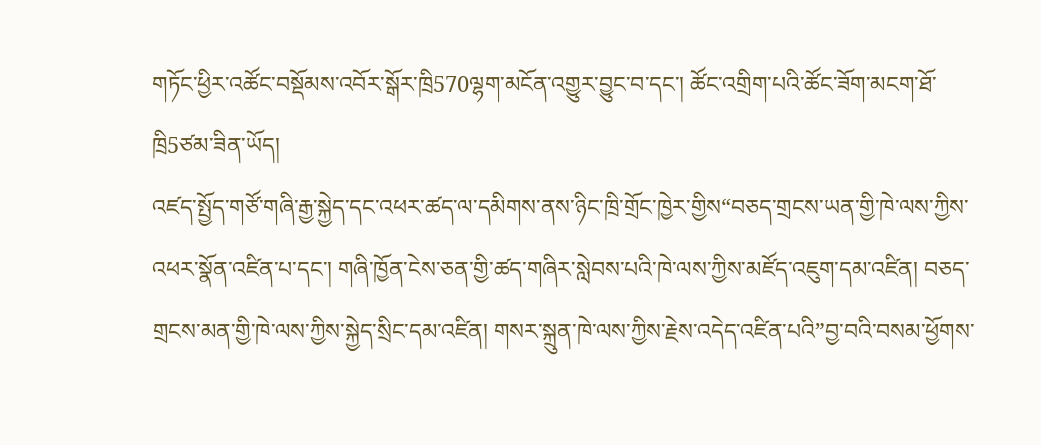གཏོང་ཕྱིར་འཚོང་བསྡོམས་འབོར་སྒོར་ཁྲི570ལྷག་མངོན་འགྱུར་བྱུང་བ་དང་། ཚོང་འགྲིག་པའི་ཚོང་ཟོག་མངག་ཐོ་ཁྲི5ཙམ་ཟིན་ཡོད།
འཛད་སྤྱོད་གཙོ་གཞི་རྒྱ་སྐྱེད་དང་འཕར་ཚད་ལ་དམིགས་ནས་ཉིང་ཁྲི་གྲོང་ཁྱེར་གྱིས“བཅད་གྲངས་ཡན་གྱི་ཁེ་ལས་ཀྱིས་འཕར་སྣོན་འཛིན་པ་དང་། གཞི་ཁྱོན་ངེས་ཅན་གྱི་ཚད་གཞིར་སླེབས་པའི་ཁེ་ལས་ཀྱིས་མཛོད་འཇུག་དམ་འཛིན། བཅད་གྲངས་མན་གྱི་ཁེ་ལས་ཀྱིས་སྐྱེད་སྲིང་དམ་འཛིན། གསར་སྐྲུན་ཁེ་ལས་ཀྱིས་རྗེས་འདེད་འཛིན་པའི”བྱ་བའི་བསམ་ཕྱོགས་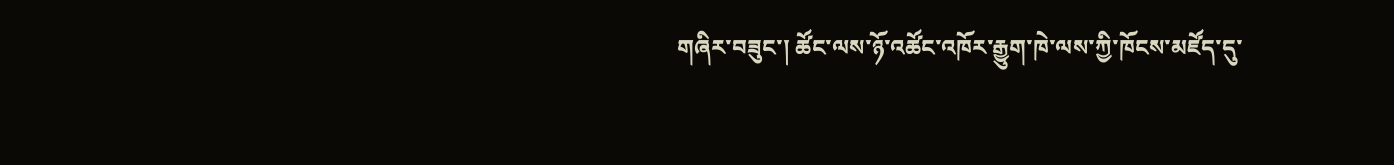གཞིར་བཟུང་། ཚོང་ལས་ཉོ་འཚོང་འཁོར་རྒྱུག་ཁེ་ལས་ཀྱི་ཁོངས་མཛོད་དུ་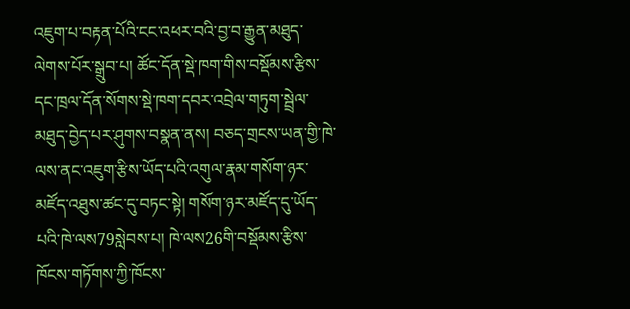འཇུག་པ་བརྟན་པོའི་ངང་འཕར་བའི་བྱ་བ་རྒྱུན་མཐུད་ལེགས་པོར་སྒྲུབ་པ། ཚོང་དོན་སྡེ་ཁག་གིས་བསྡོམས་རྩིས་དང་ཁྲལ་དོན་སོགས་སྡེ་ཁག་དབར་འབྲེལ་གཏུག་སྦྲེལ་མཐུད་བྱེད་པར་ཤུགས་བསྣན་ནས། བཅད་གྲངས་ཡན་གྱི་ཁེ་ལས་ནང་འཇུག་རྩིས་ཡོད་པའི་འགུལ་རྣམ་གསོག་ཉར་མཛོད་འཐུས་ཚང་དུ་བཏང་སྟེ། གསོག་ཉར་མཛོད་དུ་ཡོད་པའི་ཁེ་ལས79སླེབས་པ། ཁེ་ལས26གི་བསྡོམས་རྩིས་ཁོངས་གཏོགས་ཀྱི་ཁོངས་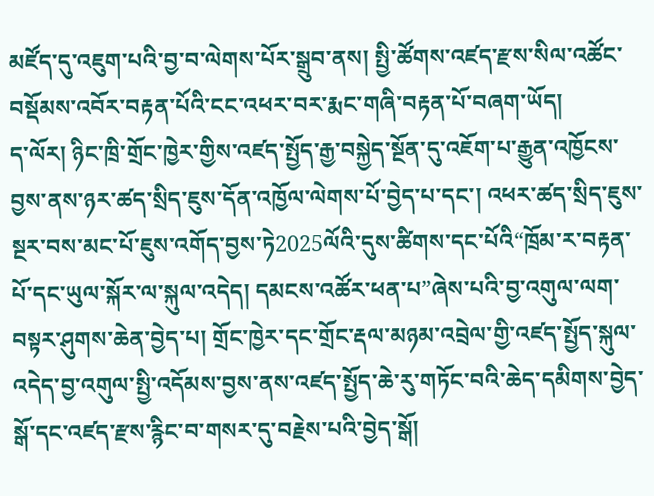མཛོད་དུ་འཇུག་པའི་བྱ་བ་ལེགས་པོར་སྒྲུབ་ནས། སྤྱི་ཚོགས་འཛད་རྫས་སིལ་འཚོང་བསྡོམས་འབོར་བརྟན་པོའི་ངང་འཕར་བར་རྨང་གཞི་བརྟན་པོ་བཞག་ཡོད།
ད་ལོར། ཉིང་ཁྲི་གྲོང་ཁྱེར་གྱིས་འཛད་སྤྱོད་རྒྱ་བསྐྱེད་སྔོན་དུ་འཇོག་པ་རྒྱུན་འཁྱོངས་བྱས་ནས་ཉར་ཚད་སྲིད་ཇུས་དོན་འཁྱོལ་ལེགས་པོ་བྱེད་པ་དང་། འཕར་ཚད་སྲིད་ཇུས་སྔར་བས་མང་པོ་ཇུས་འགོད་བྱས་ཏེ2025ལོའི་དུས་ཚིགས་དང་པོའི“ཁྲོམ་ར་བརྟན་པོ་དང་ཡུལ་སྐོར་ལ་སྐུལ་འདེད། དམངས་འཚོར་ཕན་པ”ཞེས་པའི་བྱ་འགུལ་ལག་བསྟར་ཤུགས་ཆེན་བྱེད་པ། གྲོང་ཁྱེར་དང་གྲོང་རྡལ་མཉམ་འབྲེལ་གྱི་འཛད་སྤྱོད་སྐུལ་འདེད་བྱ་འགུལ་སྤྱི་འདོམས་བྱས་ནས་འཛད་སྤྱོད་ཆེ་རུ་གཏོང་བའི་ཆེད་དམིགས་བྱེད་སྒོ་དང་འཛད་རྫས་རྙིང་བ་གསར་དུ་བརྗེས་པའི་བྱེད་སྒོ།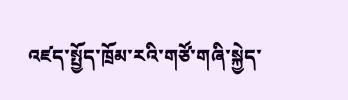འཛད་སྤྱོད་ཁྲོམ་རའི་གཙོ་གཞི་སྐྱེད་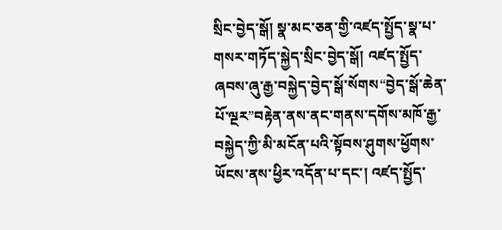སྲིང་བྱེད་སྒོ། སྣ་མང་ཅན་གྱི་འཛད་སྤྱོད་སྣ་པ་གསར་གཏོད་སྐྱེད་སྲིང་བྱེད་སྒོ། འཛད་སྤྱོད་ཞབས་ཞུ་རྒྱ་བསྐྱེད་བྱེད་སྒོ་སོགས“བྱེད་སྒོ་ཆེན་པོ་ལྔར”བརྟེན་ནས་ནང་གནས་དགོས་མཁོ་རྒྱ་བསྐྱེད་ཀྱི་མི་མངོན་པའི་སྟོབས་ཤུགས་ཕྱོགས་ཡོངས་ནས་ཕྱིར་འདོན་པ་དང་། འཛད་སྤྱོད་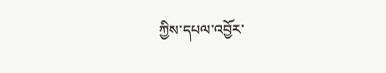ཀྱིས་དཔལ་འབྱོར་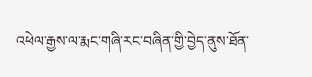འཕེལ་རྒྱས་ལ་རྨང་གཞི་རང་བཞིན་གྱི་བྱེད་ནུས་ཐོན་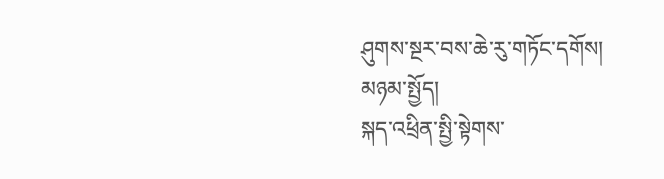ཤུགས་སྔར་བས་ཆེ་རུ་གཏོང་དགོས།
མཉམ་སྤྱོད།
སྐད་འཕྲིན་སྤྱི་སྟེགས་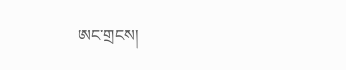ཨང་གྲངས།